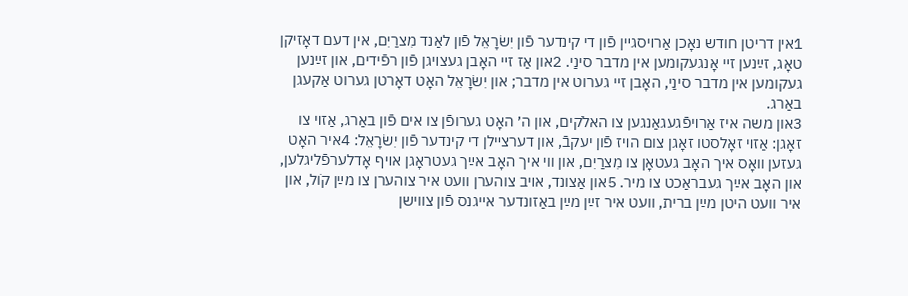1אין דריטן חודש נאָכן אַרױסגײן פֿון די קינדער פֿון יִשׂרָאֵל פֿון לאַנד מִצרַיִם, אין דעם דאָזיקן טאָג, זײַנען זײ אָנגעקומען אין מדבר סינַי. 2און אַז זײ האָבן געצױגן פֿון רפֿידים, און זײַנען געקומען אין מדבר סינַי, האָבן זײ גערוט אין מדבר; און יִשׂרָאֵל האָט דאָרטן גערוט אַקעגן באַרג.
3און משה איז אַרױפֿגעגאַנגען צו האלֹקים, און ה׳ האָט גערופֿן צו אים פֿון באַרג, אַזױ צו זאָגן: אַזױ זאָלסטו זאָגן צום הױז פֿון יעקבֿ, און דערצײלן די קינדער פֿון יִשׂרָאֵל: 4איר האָט געזען װאָס איך האָב געטאָן צו מִצרַיִם, און װי איך האָב אײַך געטראָגן אױף אָדלערפֿליגלען, און האָב אײַך געבראַכט צו מיר. 5און אַצונד, אױב צוהערן װעט איר צוהערן צו מײַן קֹול, און איר װעט היטן מײַן ברית, װעט איר זײַן מײַן באַזונדער אײגנס פֿון צװישן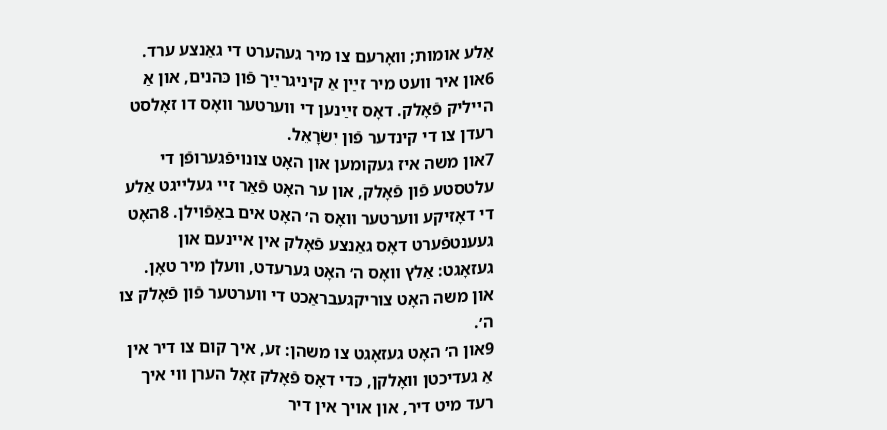אַלע אומות; װאָרעם צו מיר געהערט די גאַנצע ערד. 6און איר װעט מיר זײַן אַ קיניגרײַך פֿון כּהנים, און אַ הײליק פֿאָלק. דאָס זײַנען די װערטער װאָס דו זאָלסט רעדן צו די קינדער פֿון יִשׂרָאֵל.
7און משה איז געקומען און האָט צונױפֿגערופֿן די עלטסטע פֿון פֿאָלק, און ער האָט פֿאַר זײ געלײגט אַלע די דאָזיקע װערטער װאָס ה׳ האָט אים באַפֿױלן. 8האָט געענטפֿערט דאָס גאַנצע פֿאָלק אין אײנעם און געזאָגט: אַלץ װאָס ה׳ האָט גערעדט, װעלן מיר טאָן. און משה האָט צוריקגעבראַכט די װערטער פֿון פֿאָלק צו ה׳.
9און ה׳ האָט געזאָגט צו משהן: זע, איך קום צו דיר אין אַ געדיכטן װאָלקן, כּדי דאָס פֿאָלק זאָל הערן װי איך רעד מיט דיר, און אױך אין דיר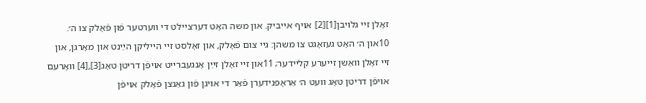זאָלן זײ גלױבן[1][2] אױף אײביק. און משה האָט דערצײלט די װערטער פֿון פֿאָלק צו ה׳.
10און ה׳ האָט געזאָגט צו משהן: גײ צום פֿאָלק, און זאָלסט זײ הײליקן הײַנט און מאָרגן, און זײ זאָלן װאַשן זײערע קלײדער; 11און זײ זאָלן זײַן אָנגעברײט אױפֿן דריטן טאָג[3],[4] װאָרעם אױפֿן דריטן טאָג װעט ה׳ אַראָפּנידערן פֿאַר די אױגן פֿון גאַנצן פֿאָלק אױפֿן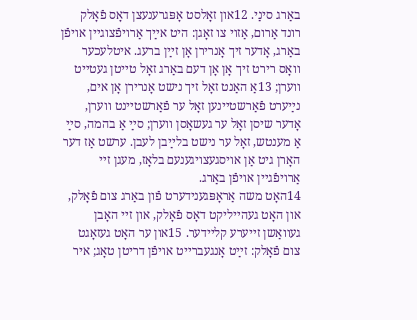באַרג סינַי. 12און זאָלסט אָפּגרענעצן דאָס פֿאָלק רונד אַרום, אַזױ צו זאָגן: היט אײַך אַרױפֿצוגײן אױפֿן באַרג, אָדער זיך אָנרירן אָן זײַן ברעג. איטלעכער װאָס רירט זיך אָן אָן דעם באַרג זאָל טײטן געטײט װערן; 13אַ האַנט זאָל זיך נישט אָנרירן אָן אים, נײַערט פֿאַרשטײנען זאָל ער פֿאַרשטײנט װערן, אָדער שיסן זאָל ער געשאָסן װערן; סײַ אַ בהמה, סײַ אַ מענטש, זאָל ער נישט בלײַבן לעבן. ערשט אַז דער האָרן גיט אַן אױסגעצױגענעם בלאָז, מעגן זײ אַרױפֿגײן אױפֿן באַרג.
14האָט משה אַראָפּגענידערט פֿון באַרג צום פֿאָלק, און האָט געהײליקט דאָס פֿאָלק, און זײ האָבן געװאַשן זײערע קלײדער. 15און ער האָט געזאָגט צום פֿאָלק: זײַט אָנגעברײט אױפֿן דריטן טאָג; איר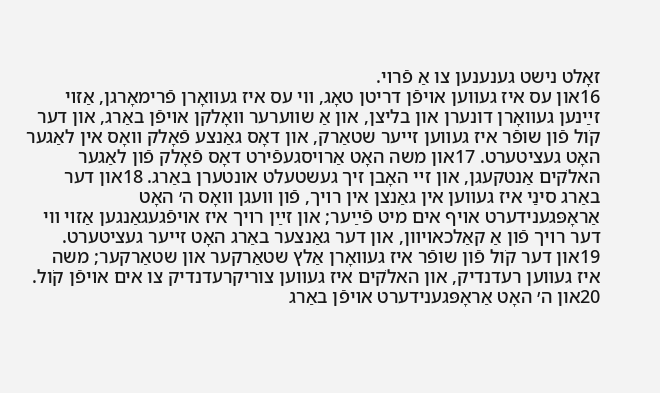זאָלט נישט גענענען צו אַ פֿרױ.
16און עס איז געװען אױפֿן דריטן טאָג, װי עס איז געװאָרן פֿרימאָרגן, אַזױ זײַנען געװאָרן דונערן און בליצן, און אַ שװערער װאָלקן אױפֿן באַרג, און דער קֹול פֿון שופֿר איז געװען זײער שטאַרק, און דאָס גאַנצע פֿאָלק װאָס אין לאַגער האָט געציטערט. 17און משה האָט אַרױסגעפֿירט דאָס פֿאָלק פֿון לאַגער האלֹקים אַנטקעגן, און זײ האָבן זיך געשטעלט אונטערן באַרג. 18און דער באַרג סינַי איז געװען אין גאַנצן אין רױך, פֿון װעגן װאָס ה׳ האָט אַראָפּגענידערט אױף אים מיט פֿײַער; און זײַן רױך איז אױפֿגעגאַנגען אַזױ װי דער רױך פֿון אַ קאַלכאױװן, און דער גאַנצער באַרג האָט זײער געציטערט. 19און דער קֹול פֿון שופֿר איז געװאָרן אַלץ שטאַרקער און שטאַרקער; משה איז געװען רעדנדיק, און האלֹקים איז געװען צוריקרעדנדיק צו אים אױפֿן קֹול. 20און ה׳ האָט אַראָפּגענידערט אױפֿן באַרג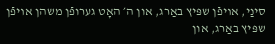סינַי, אױפֿן שפּיץ באַרג, און ה׳ האָט גערופֿן משהן אױפֿן שפּיץ באַרג, און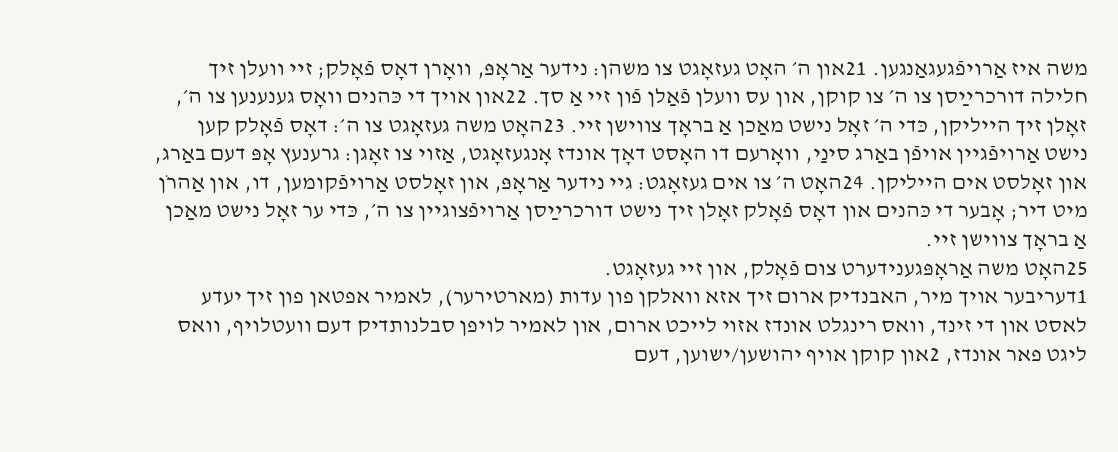משה איז אַרױפֿגעגאַנגען. 21און ה׳ האָט געזאָגט צו משהן: נידער אַראָפּ, װאָרן דאָס פֿאָלק; זײ װעלן זיך חלילה דורכרײַסן צו ה׳ צו קוקן, און עס װעלן פֿאַלן פֿון זײ אַ סך. 22און אױך די כּהנים װאָס גענענען צו ה׳, זאָלן זיך הײליקן, כּדי ה׳ זאָל נישט מאַכן אַ בראָך צװישן זײ. 23האָט משה געזאָגט צו ה׳: דאָס פֿאָלק קען נישט אַרױפֿגײן אױפֿן באַרג סינַי, װאָרעם דו האָסט דאָך אונדז אָנגעזאָגט, אַזױ צו זאָגן: גרענעץ אָפּ דעם באַרג, און זאָלסט אים הײליקן. 24האָט ה׳ צו אים געזאָגט: גײ נידער אַראָפּ, און זאָלסט אַרױפֿקומען, דו, און אַהרֹן מיט דיר; אָבער די כּהנים און דאָס פֿאָלק זאָלן זיך נישט דורכרײַסן אַרױפֿצוגײן צו ה׳, כּדי ער זאָל נישט מאַכן אַ בראָך צװישן זײ.
25האָט משה אַראָפּגענידערט צום פֿאָלק, און זײ געזאָגט.
1דעריבער אויך מיר, האבנדיק ארום זיך אזא וואלקן פון עדות (מארטירער), לאמיר אפטאן פון זיך יעדע לאסט און די זינד, וואס רינגלט אונדז אזוי לייכט ארום, און לאמיר לויפן סבלנותדיק דעם וועטלויף, וואס ליגט פאר אונדז, 2און קוקן אויף יהושען/ישוען, דעם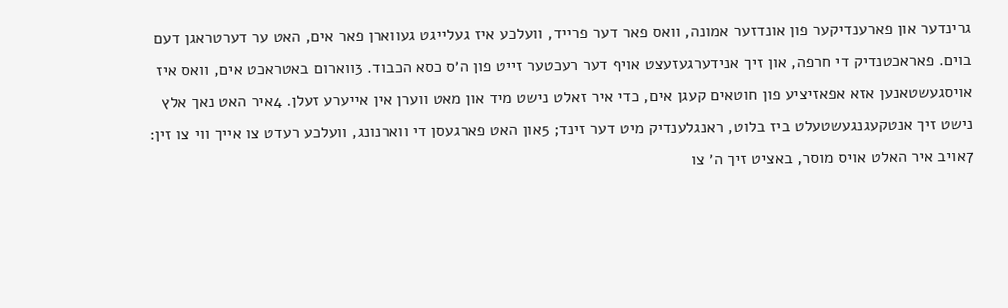גרינדער און פארענדיקער פון אונדזער אמונה, וואס פאר דער פרייד, וועלכע איז געלייגט געווארן פאר אים, האט ער דערטראגן דעם בוים. פאראכטנדיק די חרפה, און זיך אנידערגעזעצט אויף דער רעכטער זייט פון ה׳ס כסא הכבוד. 3ווארום באטראכט אים, וואס איז אויסגעשטאנען אזא אפאזיציע פון חוטאים קעגן אים, כדי איר זאלט נישט מיד און מאט ווערן אין אייערע זעלן. 4איר האט נאך אלץ נישט זיך אנטקעגנגעשטעלט ביז בלוט, ראנגלענדיק מיט דער זינד; 5און האט פארגעסן די ווארנונג, וועלכע רעדט צו אייך ווי צו זין:
7אויב איר האלט אויס מוסר, באציט זיך ה׳ צו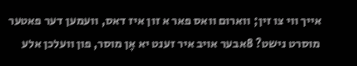אייך ווי צו זין; ווארום וואס פאר א זון איז דאס, וועמען דער פאטער מוסרט נישט? 8אבער אויב איר זענט יא אָן מוסר, פון וועלכן אלע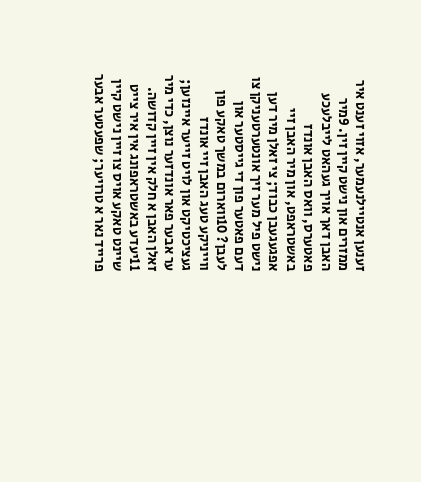זענען אנטיילנעמער, אזוי זענט איר ממזרים און נישט קיין זין. 9מיר האבן דאך אויך געהאט לייבלעכע פאטערס, וואס האבן אונדז באשטראפט, און מיר האבן זיי אפגעגעבן כבוד; צי זאלן מיר דען נישט פיל מער זיך אונטערטעניקן צו דעם פאטער פון די גייסטער און לעבן? 10ווארום במשך טאקע פון ווייניקע טעג האבן זיי אונדז געציכטיקט און לויט זייער איינזען; ער אבער פאר אונדזער נוצן, כדי מיר זאלן האבן א חלק אין זיין קדושה. 11יעדע באשטראפונג אין איר צייט שיינט טאקע אויס צו זיין נישט קיין פרייד נאר א טרויער; שפעטער אבער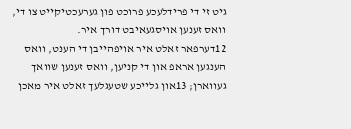גיט זי די פרידלעכע פרוכט פון גערעכטיקייט צו די, וואס זענען אויסגעאיבט דורך איר.
12דערפאר זאלט איר אויפהייבן די הענט, וואס הענגען אראפ און די קניען, וואס זענען שוואך געווארן; 13און גלייכע שטעגלעך זאלט איר מאכן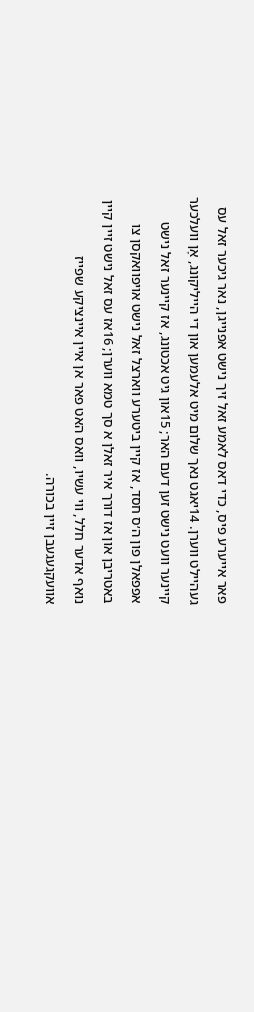פאר אייערע פיס, כדי דאס לאמע זאל זיך נישט אפנייגן, נאר גיכער זאל עס געהיילט ווערן. 14יאגט נאך שלום מיט אלעמען און די הייליקונג, אָן וועלכער קיינער וועט נישט זען דעם האר; 15און גיט אכטונג, אז קיינער זאל נישט אפפאלן פון ה׳ס חסד, אז קיין ביטערע ווארצל זאל נישט אויפוואקסן צו באטריבן און אז דורך איר זאלן א סך טמא ווערן; 16אז עס זאל נישט זיין קיין נואף אדער חלל, ווי עשיו, וואס האט פאר אן איין איינציקע שפייז אוועקגעגעבן זיין בכורה.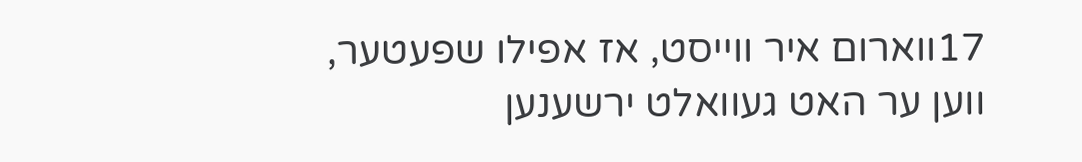17ווארום איר ווייסט, אז אפילו שפעטער, ווען ער האט געוואלט ירשענען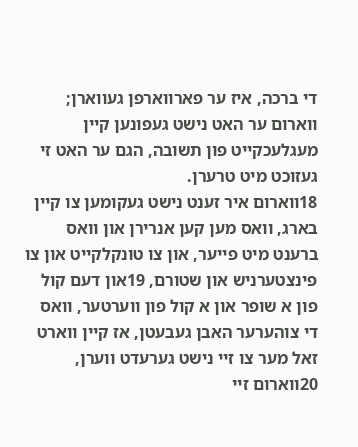די ברכה, איז ער פארווארפן געווארן; ווארום ער האט נישט געפונען קיין מעגלעכקייט פון תשובה, הגם ער האט זי געזוכט מיט טרערן.
18ווארום איר זענט נישט געקומען צו קיין בארג, וואס מען קען אנרירן און וואס ברענט מיט פייער, און צו טונקלקייט און צו פינצטערניש און שטורם, 19און דעם קול פון א שופר און א קול פון ווערטער, וואס די צוהערער האבן געבעטן, אז קיין ווארט זאל מער צו זיי נישט גערעדט ווערן, 20ווארום זיי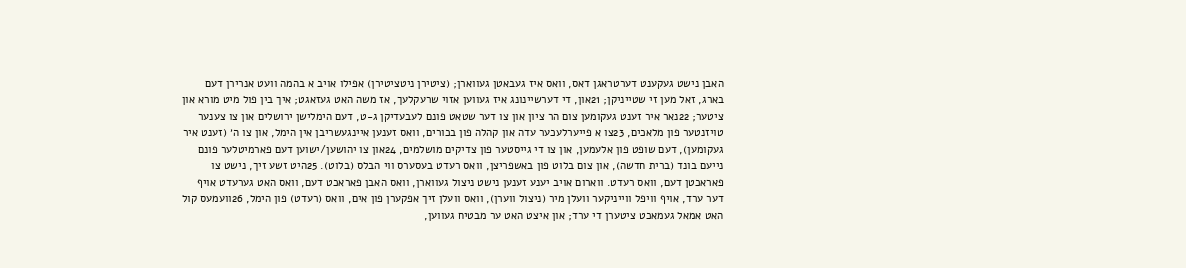האבן נישט געקענט דערטראגן דאס, וואס איז געבאטן געווארן; (ציטירן ניטציטירן) אפילו אויב א בהמה וועט אנרירן דעם בארג, זאל מען זי שטייניקן; 21און, די דערשיינונג איז געווען אזוי שרעקלעך, אז משה האט געזאגט; איך בין פול מיט מורא און ציטער; 22נאר איר זענט געקומען צום הר ציון און צו דער שטאט פונם לעבעדיקן ג‑ט, דעם הימלישן ירושלים און צו צענער טויזנטער פון מלאכים, 23צו א פייערלעכער עדה און קהלה פון בכורים, וואס זענען איינגעשריבן אין הימל, און צו ה׳ (זענט איר געקומען), דעם שופט פון אלעמען, און צו די גייסטער פון צדיקים מושלמים, 24און צו יהושען/ישוען דעם פארמיטלער פונם נייעם בונד (ברית חדשה), און צום בלוט פון באשפריצן, וואס רעדט בעסערס ווי הבלס (בלוט). 25היט זשע זיך, נישט צו פאראכטן דעם, וואס רעדט. ווארום אויב יענע זענען נישט ניצול געווארן, וואס האבן פאראכט דעם, וואס האט גערעדט אויף דער ערד, אויף וויפל ווייניקער וועלן מיר (ניצול ווערן), וואס וועלן זיך אפקערן פון אים, וואס (רעדט) פון הימל, 26וועמעס קול האט אמאל געמאכט ציטערן די ערד; און איצט האט ער מבטיח געווען,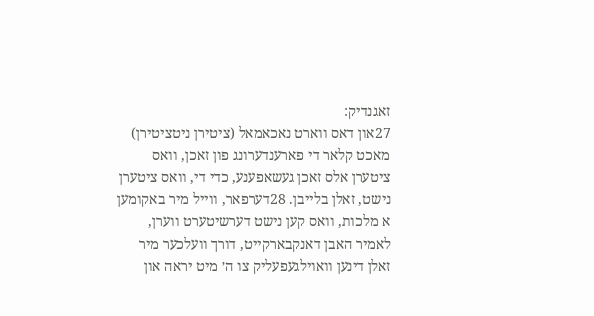זאגנדיק:
27און דאס ווארט נאכאמאל (ציטירן ניטציטירן) מאכט קלאר די פארענדערונג פון זאכן, וואס ציטערן אלס זאכן געשאפענע, כדי די, וואס ציטערן נישט, זאלן בלייבן. 28דערפאר, ווייל מיר באקומען א מלכות, וואס קען נישט דערשיטערט ווערן, לאמיר האבן דאנקבארקייט, דורך וועלכער מיר זאלן דינען וואוילגעפעליק צו ה׳ מיט יראה און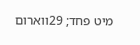מיט פחד; 29ווארום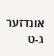אונדזער ג‑ט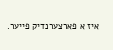איז א פארצערנדיק פייער.